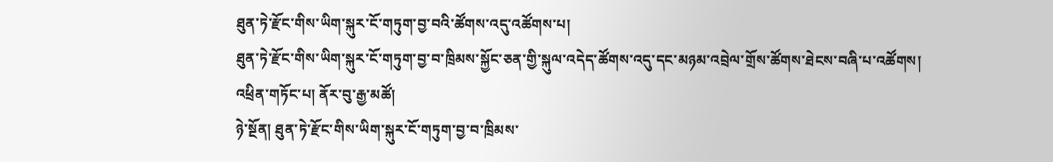ཐུན་ཏེ་རྫོང་གིས་ཡིག་སྐུར་ངོ་གཏུག་བྱ་བའི་ཚོགས་འདུ་འཚོགས་པ།
ཐུན་ཏེ་རྫོང་གིས་ཡིག་སྐུར་ངོ་གཏུག་བྱ་བ་ཁྲིམས་སྐྱོང་ཅན་གྱི་སྐུལ་འདེད་ཚོགས་འདུ་དང་མཉམ་འབྲེལ་གྲོས་ཚོགས་ཐེངས་བཞི་པ་འཚོགས།
འཕྲིན་གཏོང་པ། ནོར་བུ་རྒྱ་མཚོ།
ཉེ་སྔོན། ཐུན་ཏེ་རྫོང་གིས་ཡིག་སྐུར་ངོ་གཏུག་བྱ་བ་ཁྲིམས་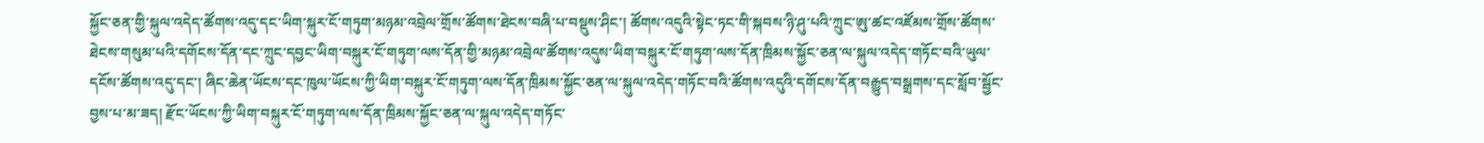སྐྱོང་ཅན་གྱི་སྐུལ་འདེད་ཚོགས་འདུ་དང་ཡིག་སྐུར་ངོ་གཏུག་མཉམ་འབྲེལ་གྲོས་ཚོགས་ཐེངས་བཞི་པ་བསྡུས་ཤིང་། ཚོགས་འདུའི་སྟེང་ཏང་གི་སྐབས་ཉི་ཤུ་པའི་ཀྲུང་ཨུ་ཚང་འཛོམས་གྲོས་ཚོགས་ཐེངས་གསུམ་པའི་དགོངས་དོན་དང་ཀྲུང་དབྱང་ཡིག་བསྐུར་ངོ་གཏུག་ལས་དོན་གྱི་མཉམ་འབྲེལ་ཚོགས་འདུས་ཡིག་བསྐུར་ངོ་གཏུག་ལས་དོན་ཁྲིམས་སྐྱོང་ཅན་ལ་སྐུལ་འདེད་གཏོང་བའི་ཡུལ་དངོས་ཚོགས་འདུ་དང་། ཞིང་ཆེན་ཡོངས་དང་ཁུལ་ཡོངས་ཀྱི་ཡིག་བསྐུར་ངོ་གཏུག་ལས་དོན་ཁྲིམས་སྐྱོང་ཅན་ལ་སྐུལ་འདེད་གཏོང་བའི་ཚོགས་འདུའི་དགོངས་དོན་བརྒྱུད་བསྒྲགས་དང་སློབ་སྦྱོང་བྱས་པ་མ་ཟད། རྫོང་ཡོངས་ཀྱི་ཡིག་བསྐུར་ངོ་གཏུག་ལས་དོན་ཁྲིམས་སྐྱོང་ཅན་ལ་སྐུལ་འདེད་གཏོང་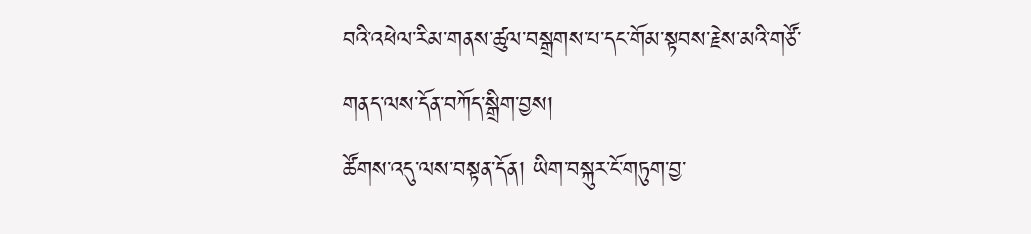བའི་འཕེལ་རིམ་གནས་ཚུལ་བསྒྲགས་པ་དང་གོམ་སྟབས་རྗེས་མའི་གཙོ་གནད་ལས་དོན་བཀོད་སྒྲིག་བྱས།
ཚོགས་འདུ་ལས་བསྟན་དོན། ཡིག་བསྐུར་ངོ་གཏུག་བྱ་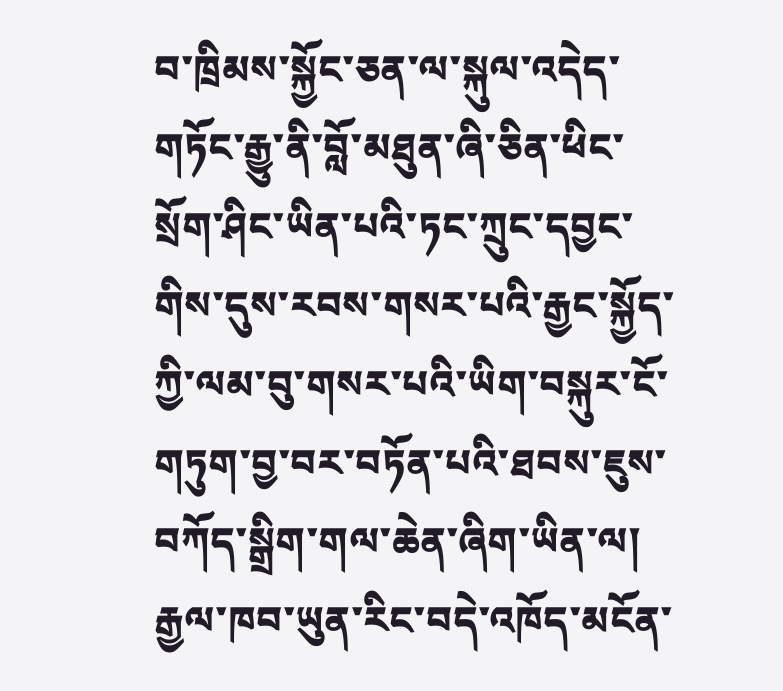བ་ཁྲིམས་སྐྱོང་ཅན་ལ་སྐུལ་འདེད་གཏོང་རྒྱུ་ནི་བློ་མཐུན་ཞི་ཅིན་ཕིང་སྲོག་ཤིང་ཡིན་པའི་ཏང་ཀྲུང་དབྱང་གིས་དུས་རབས་གསར་པའི་རྒྱང་སྐྱོད་ཀྱི་ལམ་བུ་གསར་པའི་ཡིག་བསྐུར་ངོ་གཏུག་བྱ་བར་བཏོན་པའི་ཐབས་ཇུས་བཀོད་སྒྲིག་གལ་ཆེན་ཞིག་ཡིན་ལ། རྒྱལ་ཁབ་ཡུན་རིང་བདེ་འཁོད་མངོན་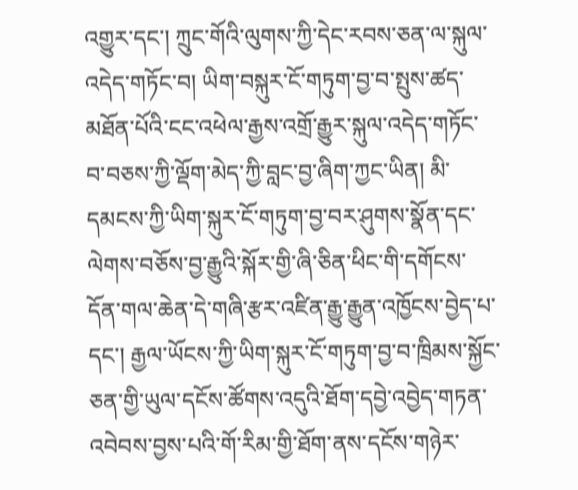འགྱུར་དང་། ཀྲུང་གོའི་ལུགས་ཀྱི་དེང་རབས་ཅན་ལ་སྐུལ་འདེད་གཏོང་བ། ཡིག་བསྐུར་ངོ་གཏུག་བྱ་བ་སྤུས་ཚད་མཐོན་པོའི་ངང་འཕེལ་རྒྱས་འགྲོ་རྒྱུར་སྐུལ་འདེད་གཏོང་བ་བཅས་ཀྱི་ལྡོག་མེད་ཀྱི་བླང་བྱ་ཞིག་ཀྱང་ཡིན། མི་དམངས་ཀྱི་ཡིག་སྐུར་ངོ་གཏུག་བྱ་བར་ཤུགས་སྣོན་དང་ལེགས་བཅོས་བྱ་རྒྱུའི་སྐོར་གྱི་ཞི་ཅིན་ཕིང་གི་དགོངས་དོན་གལ་ཆེན་དེ་གཞི་རྩར་འཛིན་རྒྱུ་རྒྱུན་འཁྱོངས་བྱེད་པ་དང་། རྒྱལ་ཡོངས་ཀྱི་ཡིག་སྐུར་ངོ་གཏུག་བྱ་བ་ཁྲིམས་སྐྱོང་ཅན་གྱི་ཡུལ་དངོས་ཚོགས་འདུའི་ཐོག་དབྱེ་འབྱེད་གཏན་འབེབས་བྱས་པའི་གོ་རིམ་གྱི་ཐོག་ནས་དངོས་གཉེར་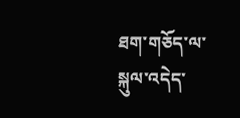ཐག་གཅོད་ལ་སྐུལ་འདེད་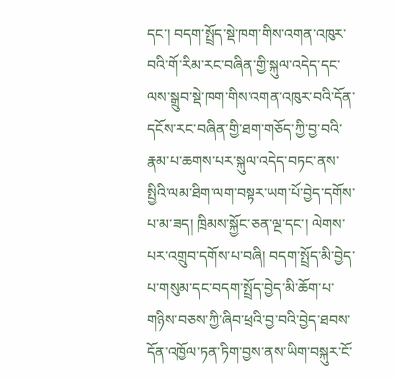དང་། བདག་སྤྲོད་སྡེ་ཁག་གིས་འགན་འཁུར་བའི་གོ་རིམ་རང་བཞིན་གྱི་སྐུལ་འདེད་དང་ལས་སྒྲུབ་སྡེ་ཁག་གིས་འགན་འཁུར་བའི་དོན་དངོས་རང་བཞིན་གྱི་ཐག་གཅོད་ཀྱི་བྱ་བའི་རྣམ་པ་ཆགས་པར་སྐུལ་འདེད་བཏང་ནས་སྤྱིའི་ལམ་ཐིག་ལག་བསྟར་ཡག་པོ་བྱེད་དགོས་པ་མ་ཟད། ཁྲིམས་སྐྱོང་ཅན་ལྔ་དང་། ལེགས་པར་འགྲུབ་དགོས་པ་བཞི། བདག་སྤྲོད་མི་བྱེད་པ་གསུམ་དང་བདག་སྤྲོད་བྱེད་མི་ཆོག་པ་གཉིས་བཅས་ཀྱི་ཞིབ་ཕྲའི་བྱ་བའི་བྱེད་ཐབས་དོན་འཁྱོལ་ཏན་ཏིག་བྱས་ནས་ཡིག་བསྐུར་ངོ་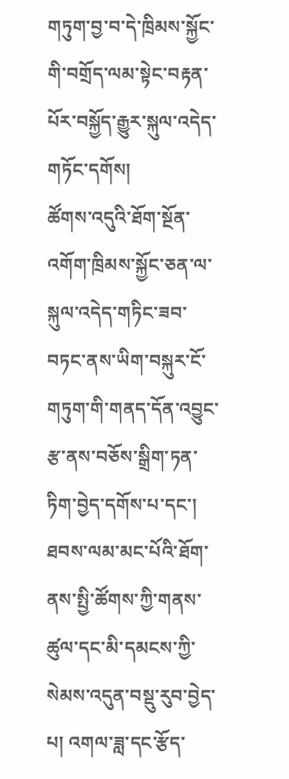གཏུག་བྱ་བ་དེ་ཁྲིམས་སྐྱོང་གི་བགྲོད་ལམ་སྟེང་བརྟན་པོར་བསྐྱོད་རྒྱུར་སྐུལ་འདེད་གཏོང་དགོས།
ཚོགས་འདུའི་ཐོག་སྔོན་འགོག་ཁྲིམས་སྐྱོང་ཅན་ལ་སྐུལ་འདེད་གཏིང་ཟབ་བཏང་ནས་ཡིག་བསྐུར་ངོ་གཏུག་གི་གནད་དོན་འབྱུང་རྩ་ནས་བཅོས་སྒྲིག་ཏན་ཏིག་བྱེད་དགོས་པ་དང་།  ཐབས་ལམ་མང་པོའི་ཐོག་ནས་སྤྱི་ཚོགས་ཀྱི་གནས་ཚུལ་དང་མི་དམངས་ཀྱི་སེམས་འདུན་བསྡུ་རུབ་བྱེད་པ། འགལ་ཟླ་དང་རྩོད་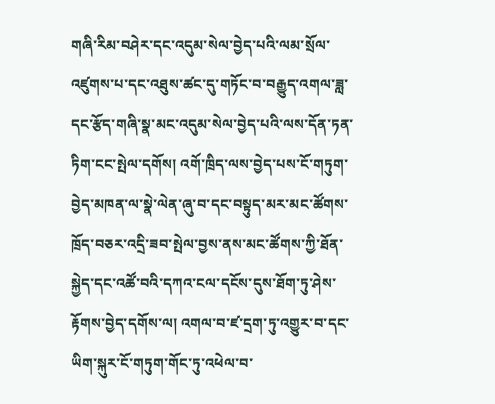གཞི་རིམ་བཤེར་དང་འདུམ་སེལ་བྱེད་པའི་ལམ་སྲོལ་འཛུགས་པ་དང་འཐུས་ཚང་དུ་གཏོང་བ་བརྒྱུད་འགལ་ཟླ་དང་རྩོད་གཞི་སྣ་མང་འདུམ་སེལ་བྱེད་པའི་ལས་དོན་ཏན་ཏིག་ངང་སྤེལ་དགོས། འགོ་ཁྲིད་ལས་བྱེད་པས་ངོ་གཏུག་བྱེད་མཁན་ལ་སྣེ་ལེན་ཞུ་བ་དང་བསྟུད་མར་མང་ཚོགས་ཁྲོད་བཅར་འདྲི་ཟབ་སྤེལ་བྱས་ནས་མང་ཚོགས་ཀྱི་ཐོན་སྐྱེད་དང་འཚོ་བའི་དཀའ་ངལ་དངོས་དུས་ཐོག་ཏུ་ཤེས་རྟོགས་བྱེད་དགོས་ལ། འགལ་བ་ཛ་དྲག་ཏུ་འགྱུར་བ་དང་ཡིག་སྐུར་ངོ་གཏུག་གོང་ཏུ་འཕེལ་བ་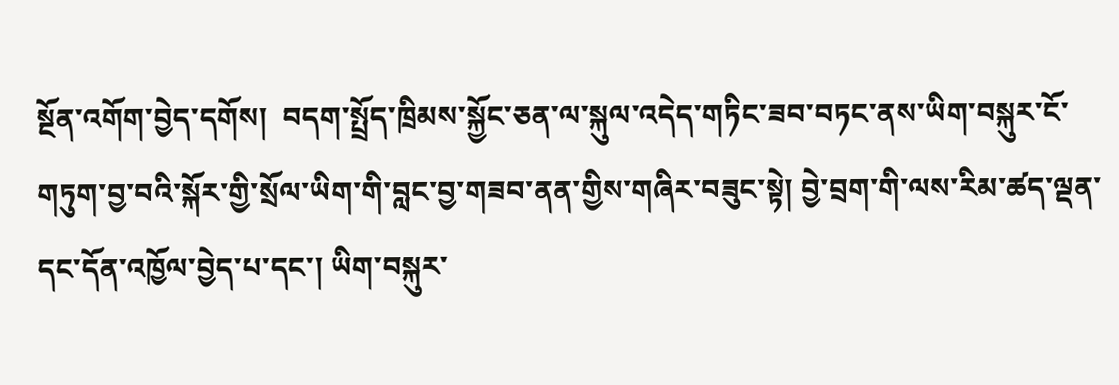སྔོན་འགོག་བྱེད་དགོས།  བདག་སྤྲོད་ཁྲིམས་སྐྱོང་ཅན་ལ་སྐུལ་འདེད་གཏིང་ཟབ་བཏང་ནས་ཡིག་བསྐུར་ངོ་གཏུག་བྱ་བའི་སྐོར་གྱི་སྲོལ་ཡིག་གི་བླང་བྱ་གཟབ་ནན་གྱིས་གཞིར་བཟུང་སྟེ། བྱེ་བྲག་གི་ལས་རིམ་ཚད་ལྡན་དང་དོན་འཁྱོལ་བྱེད་པ་དང་། ཡིག་བསྐུར་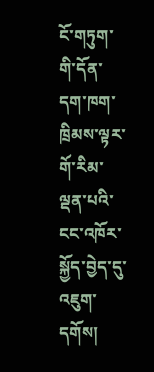ངོ་གཏུག་གི་དོན་དག་ཁག་ཁྲིམས་ལྟར་གོ་རིམ་ལྡན་པའི་ངང་འཁོར་སྐྱོད་བྱེད་དུ་འཇུག་དགོས།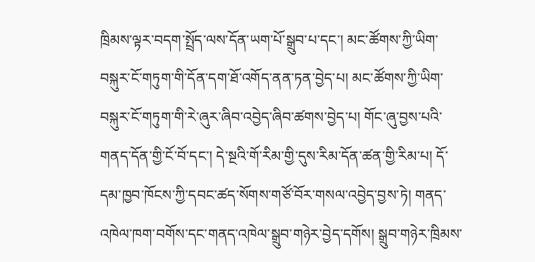ཁྲིམས་ལྟར་བདག་སྤྲོད་ལས་དོན་ཡག་པོ་སྒྲུབ་པ་དང་། མང་ཚོགས་ཀྱི་ཡིག་བསྐུར་ངོ་གཏུག་གི་དོན་དག་ཐོ་འགོད་ནན་ཏན་བྱེད་པ། མང་ཚོགས་ཀྱི་ཡིག་བསྐུར་ངོ་གཏུག་གི་རེ་ཞུར་ཞིབ་འབྱེད་ཞིབ་ཚགས་བྱེད་པ། གོང་ཞུ་བྱས་པའི་གནད་དོན་གྱི་ངོ་བོ་དང་། དེ་སྔའི་གོ་རིམ་གྱི་དུས་རིམ་དོན་ཚན་གྱི་རིམ་པ། དོ་དམ་ཁྱབ་ཁོངས་ཀྱི་དབང་ཚད་སོགས་གཙོ་བོར་གསལ་འབྱེད་བྱས་ཏེ། གནད་འཁེལ་ཁག་བགོས་དང་གནད་འཁེལ་སྒྲུབ་གཉེར་བྱེད་དགོས། སྒྲུབ་གཉེར་ཁྲིམས་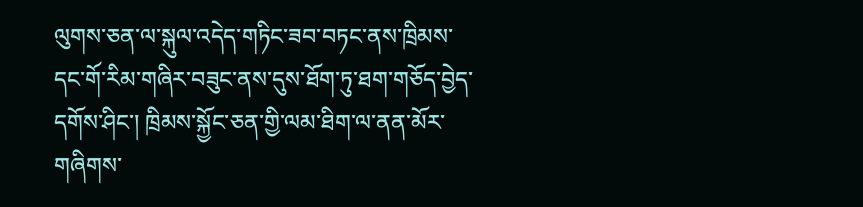ལུགས་ཅན་ལ་སྐུལ་འདེད་གཏིང་ཟབ་བཏང་ནས་ཁྲིམས་དང་གོ་རིམ་གཞིར་བཟུང་ནས་དུས་ཐོག་ཏུ་ཐག་གཅོད་བྱེད་དགོས་ཤིང་། ཁྲིམས་སྐྱོང་ཅན་གྱི་ལམ་ཐིག་ལ་ནན་མོར་གཞིགས་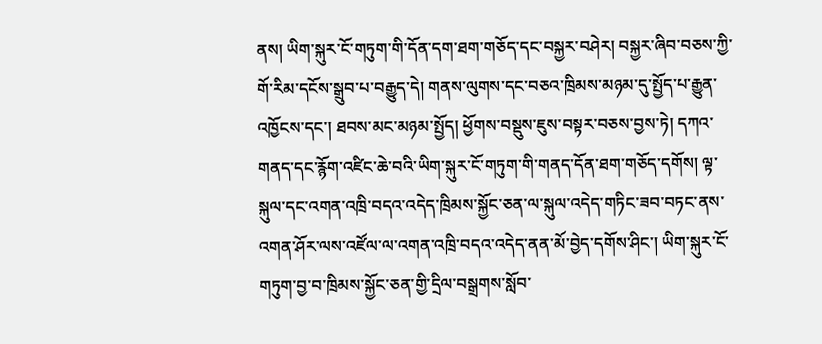ནས། ཡིག་སྐུར་ངོ་གཏུག་གི་དོན་དག་ཐག་གཅོད་དང་བསྐྱར་བཤེར། བསྐྱར་ཞིབ་བཅས་ཀྱི་གོ་རིམ་དངོས་སྒྲུབ་པ་བརྒྱུད་དེ། གནས་ལུགས་དང་བཅའ་ཁྲིམས་མཉམ་དུ་སྤྱོད་པ་རྒྱུན་འཁྱོངས་དང་། ཐབས་མང་མཉམ་སྤྱོད། ཕྱོགས་བསྡུས་ཇུས་བསྟར་བཅས་བྱས་ཏེ། དཀའ་གནད་དང་རྙོག་འཛིང་ཆེ་བའི་ཡིག་སྐུར་ངོ་གཏུག་གི་གནད་དོན་ཐག་གཅོད་དགོས། ལྟ་སྐུལ་དང་འགན་འཁྲི་བདའ་འདེད་ཁྲིམས་སྐྱོང་ཅན་ལ་སྐུལ་འདེད་གཏིང་ཟབ་བཏང་ནས་འགན་ཤོར་ལས་འཛོལ་ལ་འགན་འཁྲི་བདའ་འདེད་ནན་མོ་བྱེད་དགོས་ཤིང་། ཡིག་སྐུར་ངོ་གཏུག་བྱ་བ་ཁྲིམས་སྐྱོང་ཅན་གྱི་དྲིལ་བསྒྲགས་སློབ་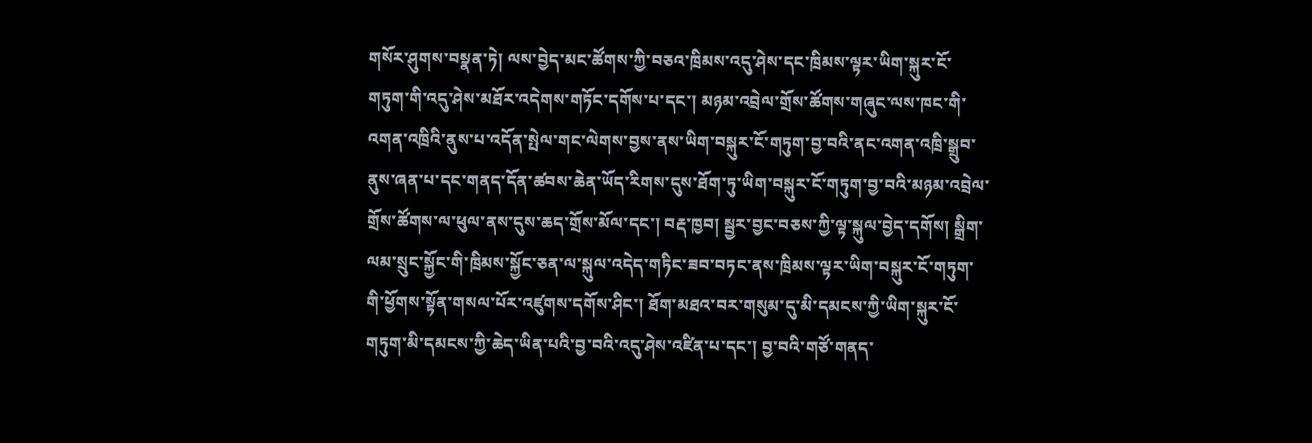གསོར་ཤུགས་བསྣན་ཏེ། ལས་བྱེད་མང་ཚོགས་ཀྱི་བཅའ་ཁྲིམས་འདུ་ཤེས་དང་ཁྲིམས་ལྟར་ཡིག་སྐུར་ངོ་གཏུག་གི་འདུ་ཤེས་མཐོར་འདེགས་གཏོང་དགོས་པ་དང་། མཉམ་འབྲེལ་གྲོས་ཚོགས་གཞུང་ལས་ཁང་གི་འགན་འཁྲིའི་ནུས་པ་འདོན་སྤེལ་གང་ལེགས་བྱས་ནས་ཡིག་བསྐུར་ངོ་གཏུག་བྱ་བའི་ནང་འགན་འཁྲི་སྒྲུབ་ནུས་ཞན་པ་དང་གནད་དོན་ཚབས་ཆེན་ཡོད་རིགས་དུས་ཐོག་ཏུ་ཡིག་བསྐུར་ངོ་གཏུག་བྱ་བའི་མཉམ་འབྲེལ་གྲོས་ཚོགས་ལ་ཕུལ་ནས་དུས་ཆད་གྲོས་མོལ་དང་། བརྡ་ཁྱབ། སྦྱར་བྱང་བཅས་ཀྱི་ལྟ་སྐུལ་བྱེད་དགོས། སྒྲིག་ལམ་སྲུང་སྐྱོང་གི་ཁྲིམས་སྐྱོང་ཅན་ལ་སྐུལ་འདེད་གཏིང་ཟབ་བཏང་ནས་ཁྲིམས་ལྟར་ཡིག་བསྐུར་ངོ་གཏུག་གི་ཕྱོགས་སྟོན་གསལ་པོར་འཛུགས་དགོས་ཤིང་། ཐོག་མཐའ་བར་གསུམ་དུ་མི་དམངས་ཀྱི་ཡིག་སྐུར་ངོ་གཏུག་མི་དམངས་ཀྱི་ཆེད་ཡིན་པའི་བྱ་བའི་འདུ་ཤེས་འཛིན་པ་དང་། བྱ་བའི་གཙོ་གནད་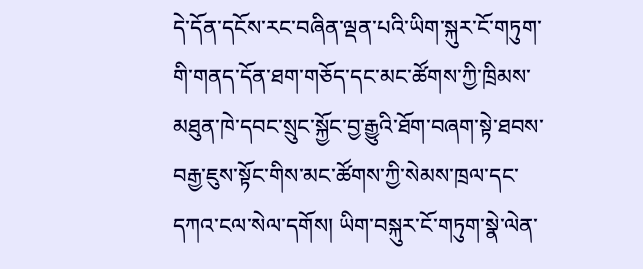དེ་དོན་དངོས་རང་བཞིན་ལྡན་པའི་ཡིག་སྐུར་ངོ་གཏུག་གི་གནད་དོན་ཐག་གཅོད་དང་མང་ཚོགས་ཀྱི་ཁྲིམས་མཐུན་ཁེ་དབང་སྲུང་སྐྱོང་བྱ་རྒྱུའི་ཐོག་བཞག་སྟེ་ཐབས་བརྒྱ་ཇུས་སྟོང་གིས་མང་ཚོགས་ཀྱི་སེམས་ཁྲལ་དང་དཀའ་ངལ་སེལ་དགོས། ཡིག་བསྐུར་ངོ་གཏུག་སྣེ་ལེན་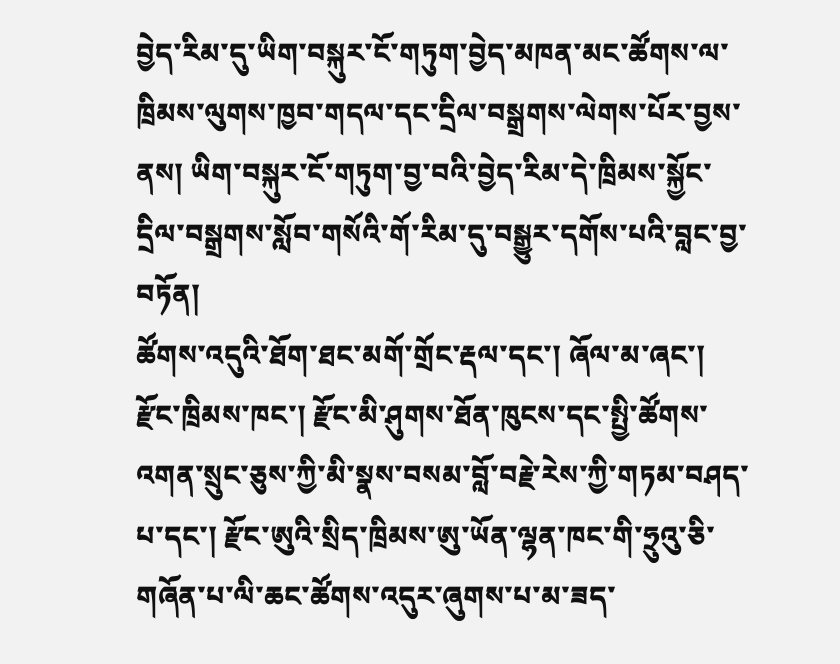བྱེད་རིམ་དུ་ཡིག་བསྐུར་ངོ་གཏུག་བྱེད་མཁན་མང་ཚོགས་ལ་ཁྲིམས་ལུགས་ཁྱབ་གདལ་དང་དྲིལ་བསྒྲགས་ལེགས་པོར་བྱས་ནས། ཡིག་བསྐུར་ངོ་གཏུག་བྱ་བའི་བྱེད་རིམ་དེ་ཁྲིམས་སྐྱོང་དྲིལ་བསྒྲགས་སློབ་གསོའི་གོ་རིམ་དུ་བསྒྱུར་དགོས་པའི་བླང་བྱ་བཏོན།
ཚོགས་འདུའི་ཐོག་ཐང་མགོ་གྲོང་རྡལ་དང་། ཞོལ་མ་ཞང་། རྫོང་ཁྲིམས་ཁང་། རྫོང་མི་ཤུགས་ཐོན་ཁུངས་དང་སྤྱི་ཚོགས་འགན་སྲུང་ཅུས་ཀྱི་མི་སྣས་བསམ་བློ་བརྗེ་རེས་ཀྱི་གཏམ་བཤད་པ་དང་། རྫོང་ཨུའི་སྲིད་ཁྲིམས་ཨུ་ཡོན་ལྷན་ཁང་གི་ཧྲུའུ་ཅི་གཞོན་པ་ལི་ཆང་ཚོགས་འདུར་ཞུགས་པ་མ་ཟད་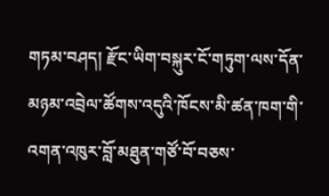གཏམ་བཤད། རྫོང་ཡིག་བསྐུར་ངོ་གཏུག་ལས་དོན་མཉམ་འབྲེལ་ཚོགས་འདུའི་ཁོངས་མི་ཚན་ཁག་གི་འགན་འཁུར་བློ་མཐུན་གཙོ་བོ་བཅས་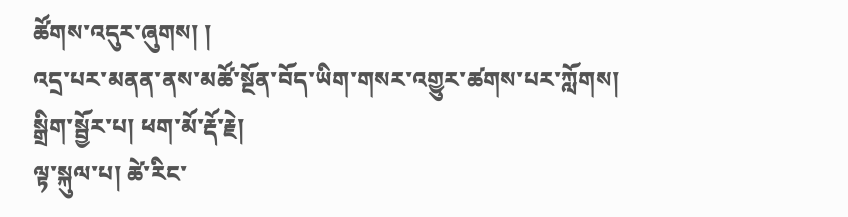ཚོགས་འདུར་ཞུགས། །
འདྲ་པར་མནན་ནས་མཚོ་སྔོན་བོད་ཡིག་གསར་འགྱུར་ཚགས་པར་ཀློགས།
སྒྲིག་སྦྱོར་པ། ཕག་མོ་རྡོ་རྗེ།
ལྟ་སྐུལ་པ། ཚེ་རིང་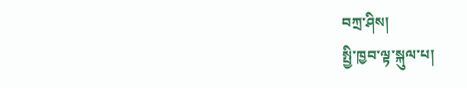བཀྲ་ཤིས།
སྤྱི་ཁྱབ་ལྟ་སྐུལ་པ།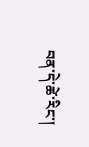བན་དེ་ཚེ་རིང་།